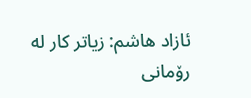ئازاد هاشم: زیاتر كار له‌ رۆمانی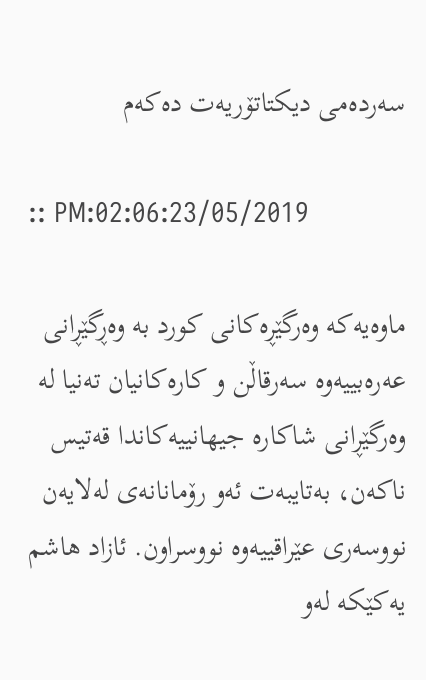سه‌رده‌مى دیكتاتۆریه‌ت ده‌كه‌م

:: PM:02:06:23/05/2019

ماوه‌یه‌كه‌ وه‌رگێڕه‌كانى كورد به‌ وه‌ڕگێڕانی عه‌ره‌بییه‌وه‌ سه‌رقاڵن و كاره‌كانیان ته‌نیا له‌ وه‌رگێڕانى شاكاره‌ جیهانییه‌كاندا قه‌تیس ناكه‌ن، به‌تایبه‌ت ئه‌و رۆمانانه‌ى له‌لایه‌ن نووسه‌رى عێراقییه‌وه‌ نووسراون. ئازاد هاشم یه‌كێكه‌ له‌و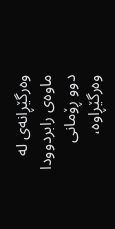وه‌رگێڕانه‌ی له‌ ماوه‌ى رابردوودا دوو ڕۆمانى وه‌رگێڕاوه‌،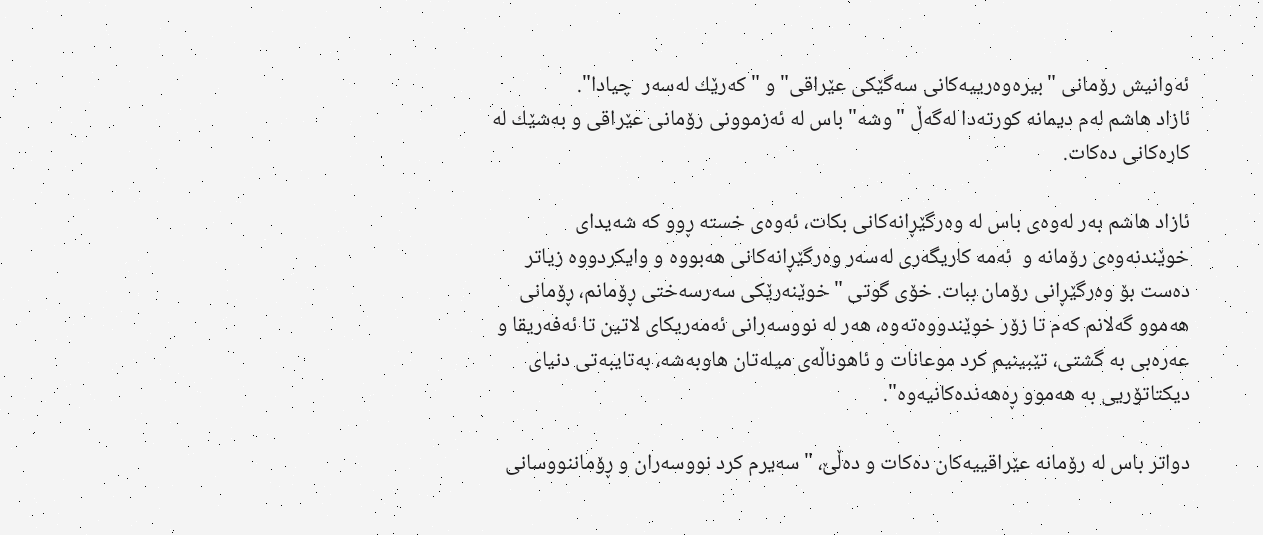ئه‌وانیش رۆمانى "بیره‌وه‌رییه‌كانى سه‌گێكى عێراقى" و "كه‌رێك له‌سه‌ر  چیادا".
ئازاد هاشم له‌م دیمانه‌ كورته‌دا له‌گه‌ڵ "وشه‌" باس له‌ ئه‌زموونى رۆمانى عێراقى و به‌شێك له‌ كاره‌كانى ده‌كات.

ئازاد هاشم به‌ر له‌وه‌ی باس له‌ وه‌رگێڕانه‌كانى بكات، ئه‌وه‌ی خسته‌ ڕوو كه‌ شه‌یداى خوێندنه‌وه‌ى رۆمانه‌ و  ئه‌مه‌ كاریگه‌رى له‌سه‌ر وه‌رگێڕانه‌كانى هه‌بووه‌ و وایكردووه‌ زیاتر ده‌ست بۆ وه‌رگێڕانى رۆمان ببات. خۆی گوتى "خوێنه‌رێكی سه‌رسه‌ختی ڕۆمانم، ڕۆمانی هه‌موو گه‌لانم كه‌م تا زۆر خوێندووه‌ته‌وه‌، هه‌ر له‌ نووسه‌رانی ئه‌مه‌ریكای لاتین تا ئه‌فه‌ریقا و عه‌ره‌بی به‌ گشتی، تێبینیم كرد موعانات و ئاهوناڵه‌ی میله‌تان هاوبه‌شه‌، به‌تایبه‌تی دنیای دیكتاتۆریی به‌ هه‌موو ڕه‌هه‌نده‌كانیه‌وه‌".

دواتر باس له‌ رۆمانه‌ عێراقییه‌كان ده‌كات و ده‌ڵێ، "سه‌یرم كرد نووسه‌ران و ڕۆماننووسانی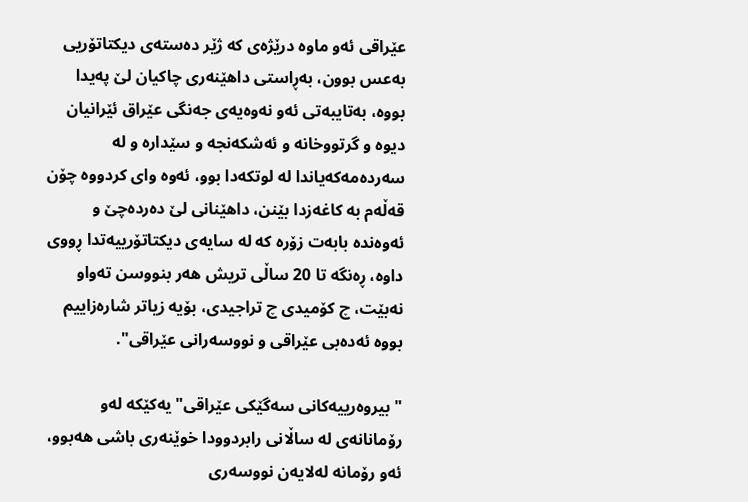عێراقی ئه‌و ماوه‌ درێژه‌ی كه‌ ژێر ده‌سته‌ی دیكتاتۆریی به‌عس بوون، به‌ڕاستی داهێنه‌ری چاكیان لێ په‌یدا بووه‌، به‌تایبه‌تی ئه‌و نه‌وه‌یه‌ی جه‌نگی عێراق ئێرانیان دیوه‌ و گرتووخانه‌ و ئه‌شكه‌نجه‌ و سێداره‌ و له‌ سه‌رده‌مه‌كه‌یاندا له‌ لوتكه‌دا بوو، ئه‌وه‌ وای كردووه‌ چۆن قه‌ڵه‌م به‌ كاغه‌زدا بێنن، داهێنانی لێ ده‌رده‌چێ و ئه‌وه‌نده‌ بابه‌ت زۆره‌ كه‌ له‌ سایه‌ی دیكتاتۆرییه‌تدا ڕووی داوه‌، ڕه‌نگه‌ تا 20 ساڵی تریش هه‌ر بنووسن ته‌واو نه‌بێت، چ كۆمیدی چ تراجیدی، بۆیه‌ زیاتر شاره‌زاییم بووه‌ ئه‌ده‌بی عێراقی و نووسه‌رانی عێراقی".

"بیروه‌رییه‌كانى سه‌گێكى عێراقى" یه‌كێكه‌ له‌و رۆمانانه‌ى له‌ ساڵانى رابردوودا خوێنه‌رى باشى هه‌بوو، ئه‌و رۆمانه‌ له‌لایه‌ن نووسه‌رى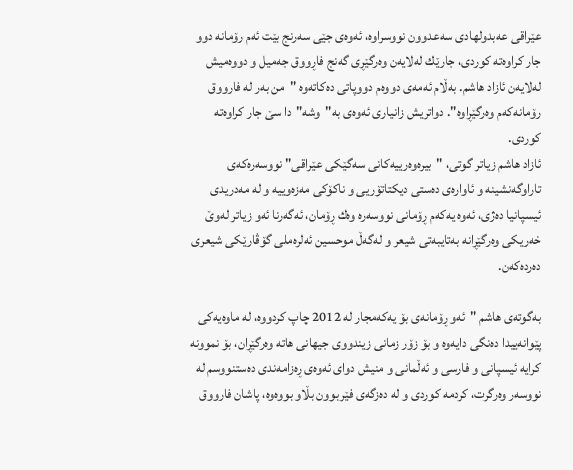عێراقى عه‌بدولهادى سه‌عدوون نووسراوه‌، ئه‌وه‌ى جێى سه‌رنج بێت ئه‌م رۆمانه‌ دوو جار كراوه‌ته‌ كوردى، جارێك له‌لایه‌ن وه‌رگێڕى گه‌نج فاڕووق جه‌میل و دووه‌میش له‌لایه‌ن ئازاد هاشم. به‌ڵام ئه‌مه‌ی دووه‌م دووپاتی ده‌كاته‌وه‌ "من به‌ر له‌ فارووق رۆمانه‌كه‌م وه‌رگێڕاوه‌". دواتریش زانیارى ئه‌وه‌ى به‌"وشه‌"دا سێ جار كراوه‌ته‌ كوردى.
ئازاد هاشم زیاتر گوتى، "بیره‌وه‌رییه‌كانی سه‌گێكی عێراقی" نووسه‌ره‌كه‌ی تاراوگه‌نشینه‌ و ئاواره‌ی ده‌ستی دیكتاتۆریی و ناكۆكی مه‌زه‌وییه‌ و له‌ مه‌دریدی ئیسپانیا ده‌ژی، ئه‌وه‌ یه‌كه‌م ڕۆمانی نووسه‌ره‌ وه‌ك ڕۆمان، ئه‌گه‌رنا ئه‌و زیاتر له‌وێ خه‌ریكی وه‌رگێڕانه‌ به‌تایبه‌تی شیعر و له‌گه‌ڵ موحسین ئه‌لره‌ملی گۆڤارێكی شیعری ده‌رده‌كه‌ن.

به‌گوته‌ی هاشم "ئه‌و ڕۆمانه‌ی بۆ یه‌كه‌مجار له‌ 2012 چاپ كردووه‌، له‌ ماوه‌یه‌كی پێوانه‌ییدا ده‌نگی دایه‌وه‌ و بۆ زۆر زمانی زیندووی جیهانی هاته‌ وه‌رگێڕان، بۆ نموونه‌ كرایه‌ ئیسپانی و فارسی و ئه‌ڵمانی و منیش دوای ئه‌وه‌ی ڕه‌زامه‌ندی ده‌ستنووسم له‌ نووسه‌ر وه‌رگرت، كردمه‌ كوردی و له‌ ده‌زگه‌ی فێربوون بڵاو بووه‌وه‌، پاشان فارووق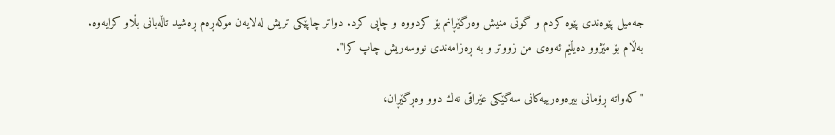جه‌میل پێوه‌ندی پێوه‌ كردم و گوتی منیش وه‌رگێڕانم بۆ كردووه‌ و چاپی كرد. دواتر چاپێكی تریش له‌لایه‌ن موكه‌ڕه‌م ڕه‌شید تاڵه‌بانی بڵاو كرایه‌وه‌. به‌ڵام بۆ مێژوو ده‌یڵێم ئه‌وه‌ی من زووتر و به‌ ڕه‌زامه‌ندی نووسه‌ریش چاپ كرا".

"كه‌واته‌ ڕۆمانی بیره‌وه‌رییه‌كانی سه‌گێكی عێراقی نه‌ك دوو وه‌ڕگێڕان،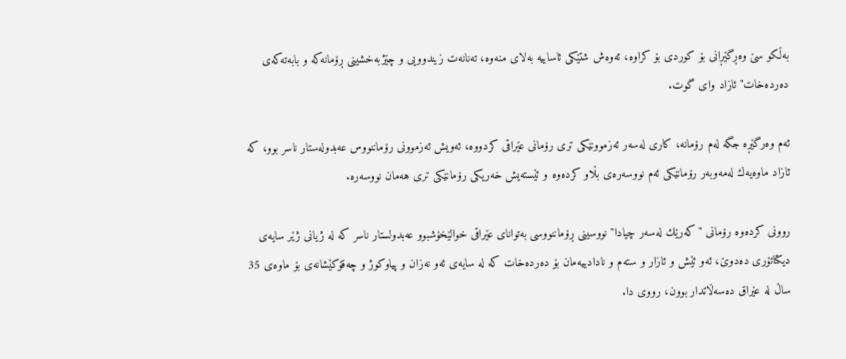به‌ڵكو سێ وه‌ڕگێڕانی بۆ كوردی بۆ كراوه‌، ئه‌وه‌ش شتێكی ئاساییه‌ به‌لای منه‌وه‌، ته‌نانه‌ت زیندوویی و چێژبه‌خشینی ڕۆمانه‌كه‌ و بابه‌ته‌كه‌ی ده‌رده‌خات" ئازاد وای گوت.

ئه‌م وه‌رگێڕه‌ جگه‌ له‌م رۆمانه‌، كاری له‌سه‌ر ئه‌زموونێكى ترى رۆمانى عێراقى كردووه‌، ئه‌ویش ئه‌زموونى رۆماننووس عه‌بدوله‌ستار ناسر بوو، كه‌ ئازاد ماوه‌یه‌ك له‌مه‌وبه‌ر رۆمانێكى ئه‌م نووسه‌ره‌ى بڵاو كرده‌وه‌ و ئێسته‌یش خه‌ریكى رۆمانێكى ترى هه‌مان نووسه‌ره‌.

روونی كرده‌وه‌ رۆمانی "كه‌رێك له‌سه‌ر چیادا" نووسینی ڕۆماننووسی به‌توانای عێراقی خوالێخۆشبوو عه‌بدولستار ناسر كه‌ له‌ ژیانی ژێر سایه‌ی دیكتاتۆری ده‌دوێ، ئه‌و ئێش و ئازار و سته‌م و نادادییه‌مان بۆ ده‌رده‌خات كه‌ له‌ سایه‌ی ئه‌و نه‌زان و پیاوكوژ و چه‌قۆكێشانه‌ی بۆ ماوه‌ی 35 ساڵ له‌ عێراق ده‌سه‌ڵاتدار بوون، رووی دا.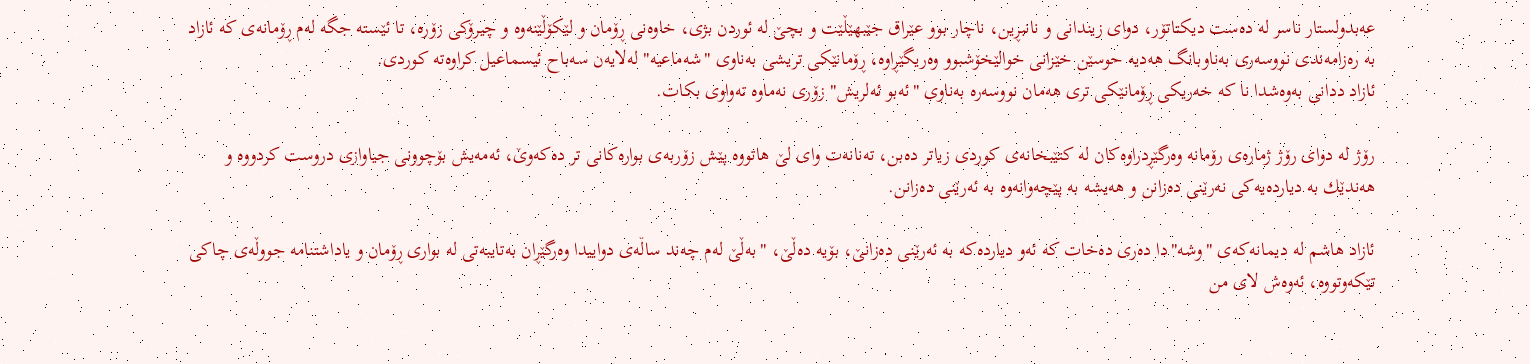عه‌بدولستار ناسر له‌ ده‌ست دیكتاتۆر، دوای زیندانی و نانبڕین، ناچار بوو عێراق جێبهێڵێت و بچێ له‌ ئوردن بژی، خاوه‌نی ڕۆمان و لێكۆڵێنه‌وه‌ و چیرۆكی زۆره‌، تا ئێسته‌ جگه‌ له‌م ڕۆمانه‌ی كه‌ ئازاد به‌ ره‌زامه‌ندی نووسه‌ری به‌ناوبانگ هه‌دیه‌ حوسێن خێزانی خوالێخۆشبوو وه‌ریگێڕاوه‌، ڕۆمانێكی تریشی به‌ناوی "شه‌ماعیه‌" له‌لایه‌ن سه‌باح ئیسماعیل كراوه‌ته‌ كوردی.
ئازاد ددانی به‌وه‌شدا نا كه‌ خه‌ریكی ڕۆمانێكی تری هه‌مان نووسه‌ره‌ به‌ناوی "ئه‌بو ئه‌لریش" زۆری نه‌ماوه‌ ته‌واوی بكات.

رۆژ له‌ دواى رۆژ ژماره‌ى رۆمانه‌ وه‌رگێڕدراوه‌كان له‌ كتێبخانه‌ى كوردى زیاتر ده‌بن، ته‌نانه‌ت واى لێ هاتووه‌ پێش زۆربه‌ى بواره‌كانى تر ده‌كه‌وێ، ئه‌مه‌یش بۆچوونى جیاوازى دروست كردووه‌ و هه‌ندێك به‌ دیارده‌یه‌كى نه‌رێنى ده‌زانن و هه‌یشه‌ به‌ پێچه‌وانه‌وه‌ به‌ ئه‌رێنى ده‌زانن.

ئازاد هاشم له‌ دیمانه‌كه‌ى "وشه‌"دا ده‌رى ده‌خات كه‌ ئه‌و دیارده‌كه‌ به‌ ئه‌رێنى ده‌زانێ، بۆیه‌ ده‌ڵێ، "به‌ڵێ له‌م چه‌ند ساڵه‌ی دواییدا وه‌رگێڕان به‌تایبه‌تی له‌ بواری ڕۆمان و یاداشتنامه‌ جووڵه‌ی چاكی تێكه‌وتووه‌، ئه‌وه‌ش لای من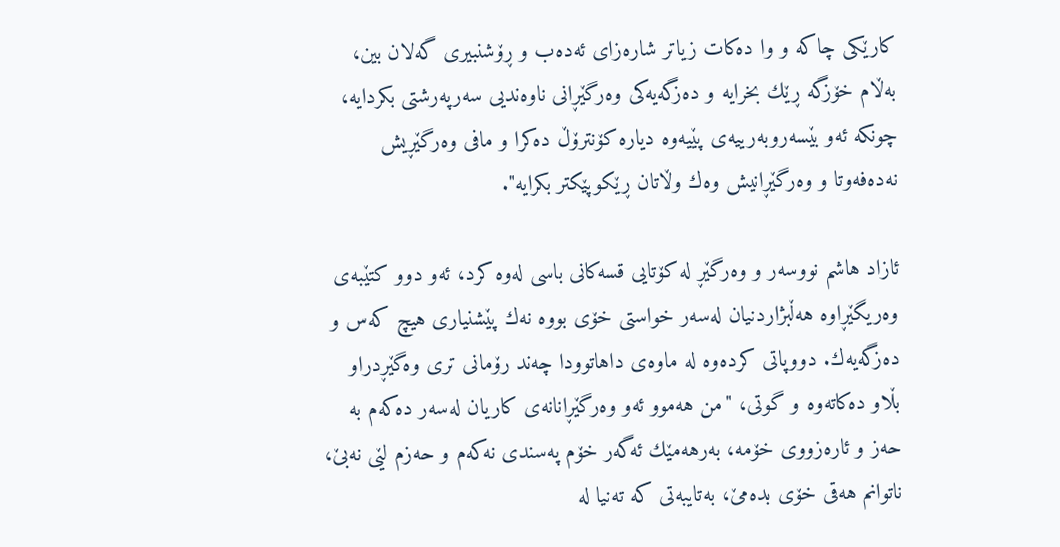كارێكی چاكه‌ و وا ده‌كات زیاتر شاره‌زای ئه‌ده‌ب و ڕۆشنبیری گه‌لان بین، به‌ڵام خۆزگه‌ ڕێك بخرایه‌ و ده‌زگه‌یه‌كی وه‌رگێڕانی ناوه‌ندیی سه‌رپه‌رشتی بكردایه‌، چونكه‌ ئه‌و بێسه‌روبه‌رییه‌ی پێیه‌وه‌ دیاره‌ كۆنترۆڵ ده‌كرا و مافی وه‌رگێڕیش نه‌ده‌فه‌وتا و وه‌رگێڕانیش وه‌ك وڵاتان ڕێكوپێكتر بكرایه‌".

ئازاد هاشم نووسه‌ر و وه‌رگێڕ له‌ كۆتایى قسه‌كانى باسى له‌وه‌ كرد، ئه‌و دوو كتێبه‌ى وه‌ریگێڕاوه‌ هه‌ڵبژاردنیان له‌سه‌ر خواستى خۆى بووه‌ نه‌ك پێشنیارى هیچ كه‌س و ده‌زگه‌یه‌ك. دووپاتى كرده‌وه‌ له‌ ماوه‌ى داهاتوودا چه‌ند رۆمانى تری وه‌گێڕدراو بڵاو ده‌كاته‌وه‌ و گوتى، "من هه‌موو ئه‌و وه‌رگێڕانانه‌ی كاریان له‌سه‌ر ده‌كه‌م به‌ حه‌ز و ئاره‌زووی خۆمه‌، به‌رهه‌مێك ئه‌گه‌ر خۆم په‌سندی نه‌كه‌م و حه‌زم لێی نه‌بێ، ناتوانم هه‌قی خۆی بده‌مێ، به‌تایبه‌تی كه‌ ته‌نیا له‌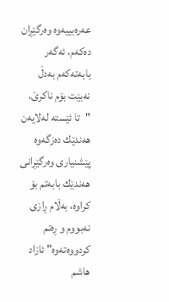عه‌ره‌بییه‌وه‌ وه‌رگێڕان ده‌كه‌م، ئه‌گه‌ر بابه‌ته‌كه‌م به‌دڵ نه‌بێت بۆم ناكرێ.
"تا ئێسته‌ له‌لایه‌ن هه‌ندێك ده‌زگه‌وه‌ پێشنیاری وه‌رگێڕانی هه‌ندێك بابه‌تم بۆ كراوه‌، به‌ڵام ڕازی نه‌بووم و ڕه‌تم كردووه‌ته‌وه‌" ئازاد هاشم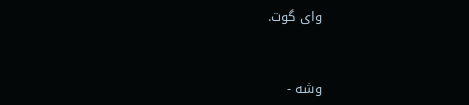وای گوت.



وشە -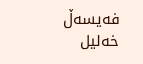فه‌یسه‌ڵ خه‌لیل